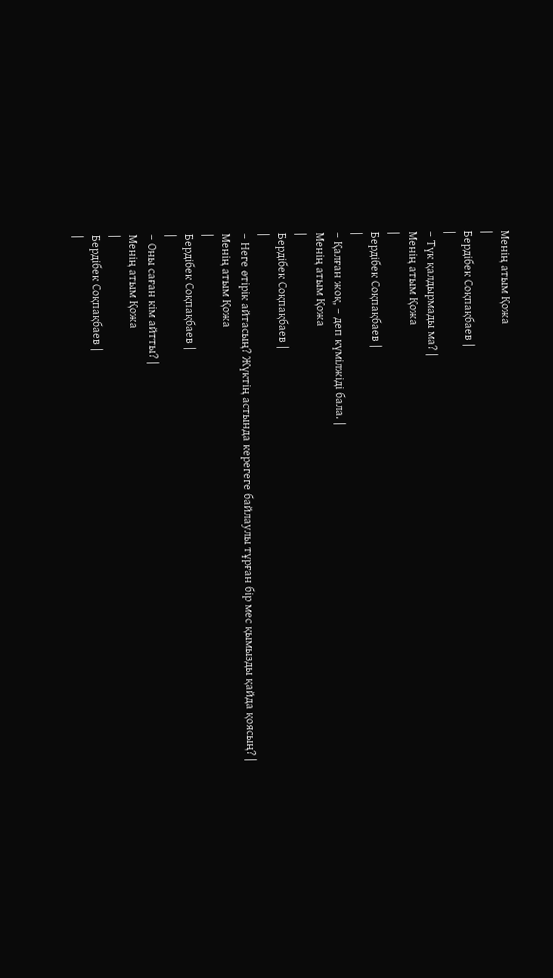Менің атым Қожа
|
Бердібек Соқпақбаев |
|
– Түк қалдырмады ма? |
Менің атым Қожа
|
Бердібек Соқпақбаев |
|
– Қалған жоқ, – деп күмілжіді бала. |
Менің атым Қожа
|
Бердібек Соқпақбаев |
|
– Неге өтірік айтасың? Жүктің астында керегеге байлаулы тұрған бір мес қымызды қайда қоясың? |
Менің атым Қожа
|
Бердібек Соқпақбаев |
|
– Оны саған кім айтты? |
Менің атым Қожа
|
Бердібек Соқпақбаев |
|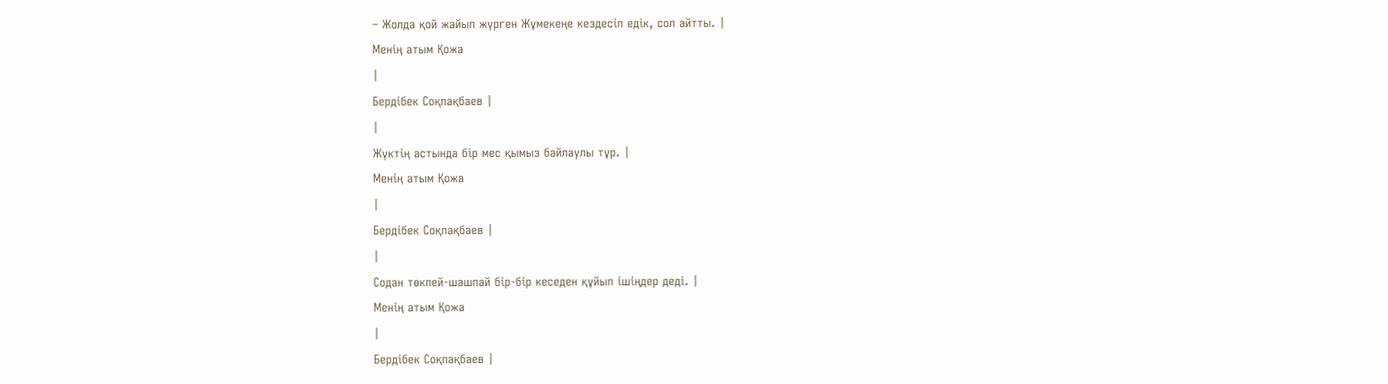– Жолда қой жайып жүрген Жұмекеңе кездесіп едік, сол айтты. |
Менің атым Қожа
|
Бердібек Соқпақбаев |
|
Жүктің астында бір мес қымыз байлаулы тұр. |
Менің атым Қожа
|
Бердібек Соқпақбаев |
|
Содан төкпей-шашпай бір-бір кеседен құйып ішіңдер деді. |
Менің атым Қожа
|
Бердібек Соқпақбаев |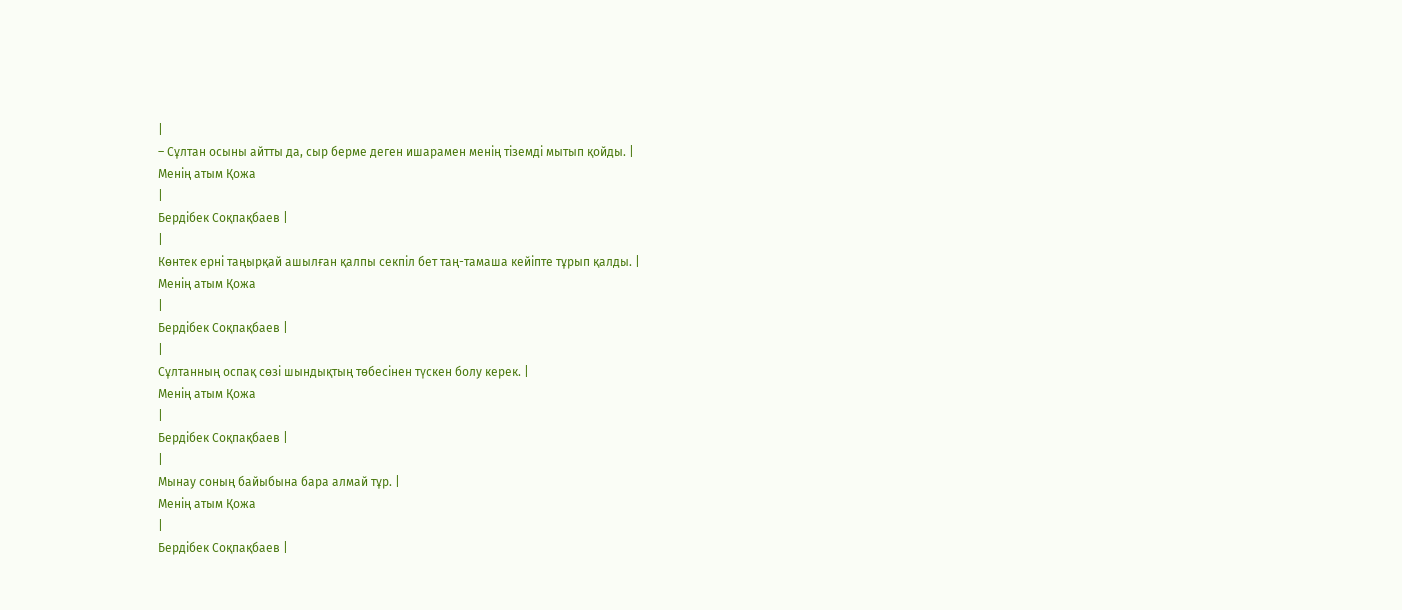|
– Сұлтан осыны айтты да, сыр берме деген ишарамен менің тіземді мытып қойды. |
Менің атым Қожа
|
Бердібек Соқпақбаев |
|
Көнтек ерні таңырқай ашылған қалпы секпіл бет таң-тамаша кейіпте тұрып қалды. |
Менің атым Қожа
|
Бердібек Соқпақбаев |
|
Сұлтанның оспақ сөзі шындықтың төбесінен түскен болу керек. |
Менің атым Қожа
|
Бердібек Соқпақбаев |
|
Мынау соның байыбына бара алмай тұр. |
Менің атым Қожа
|
Бердібек Соқпақбаев |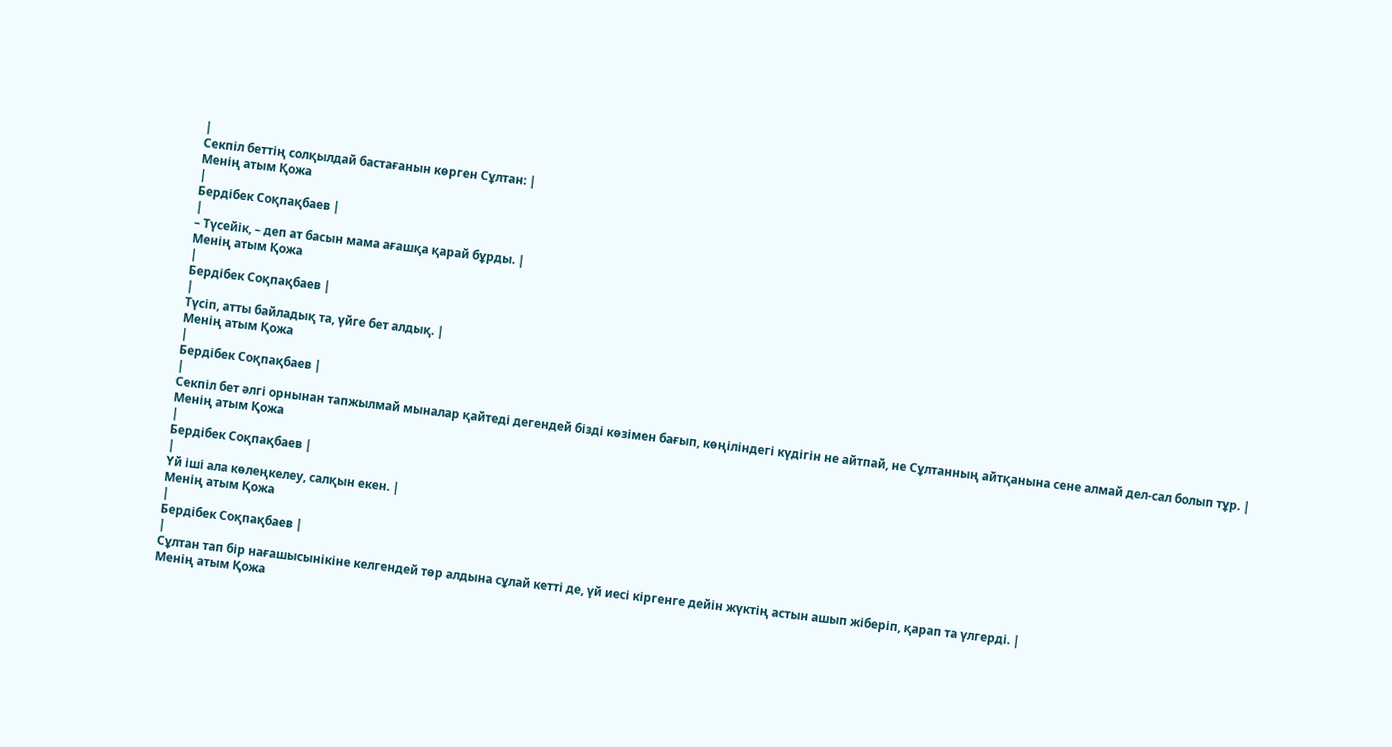|
Секпіл беттің солқылдай бастағанын көрген Сұлтан: |
Менің атым Қожа
|
Бердібек Соқпақбаев |
|
– Түсейік, – деп ат басын мама ағашқа қарай бұрды. |
Менің атым Қожа
|
Бердібек Соқпақбаев |
|
Түсіп, атты байладық та, үйге бет алдық. |
Менің атым Қожа
|
Бердібек Соқпақбаев |
|
Секпіл бет әлгі орнынан тапжылмай мыналар қайтеді дегендей бізді көзімен бағып, көңіліндегі күдігін не айтпай, не Сұлтанның айтқанына сене алмай дел-сал болып тұр. |
Менің атым Қожа
|
Бердібек Соқпақбаев |
|
Үй іші ала көлеңкелеу, салқын екен. |
Менің атым Қожа
|
Бердібек Соқпақбаев |
|
Сұлтан тап бір нағашысынікіне келгендей төр алдына сұлай кетті де, үй иесі кіргенге дейін жүктің астын ашып жіберіп, қарап та үлгерді. |
Менің атым Қожа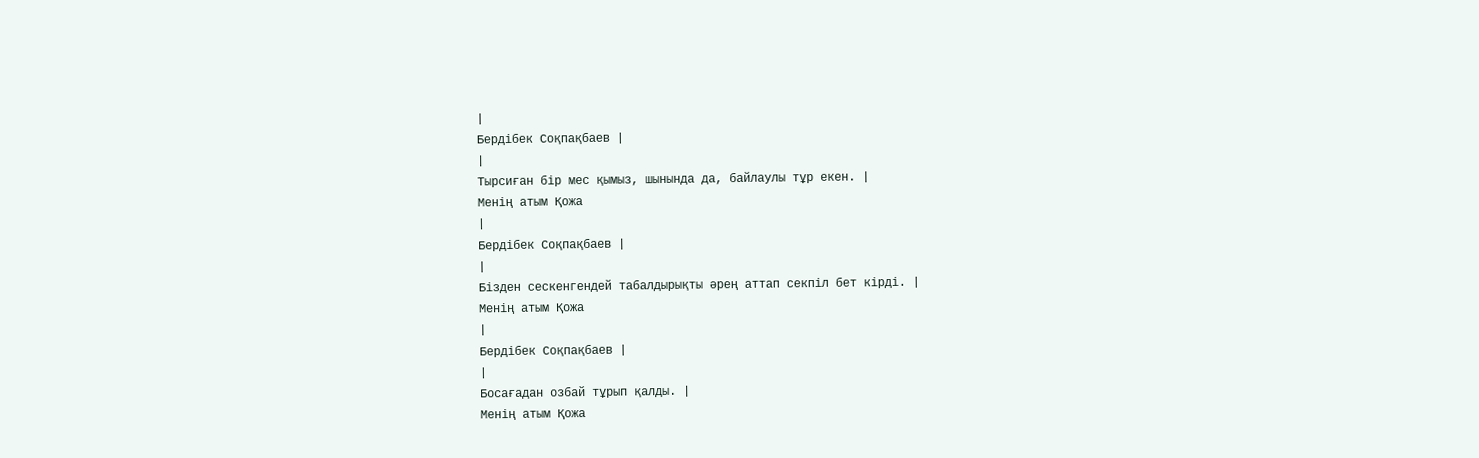|
Бердібек Соқпақбаев |
|
Тырсиған бір мес қымыз, шынында да, байлаулы тұр екен. |
Менің атым Қожа
|
Бердібек Соқпақбаев |
|
Бізден сескенгендей табалдырықты әрең аттап секпіл бет кірді. |
Менің атым Қожа
|
Бердібек Соқпақбаев |
|
Босағадан озбай тұрып қалды. |
Менің атым Қожа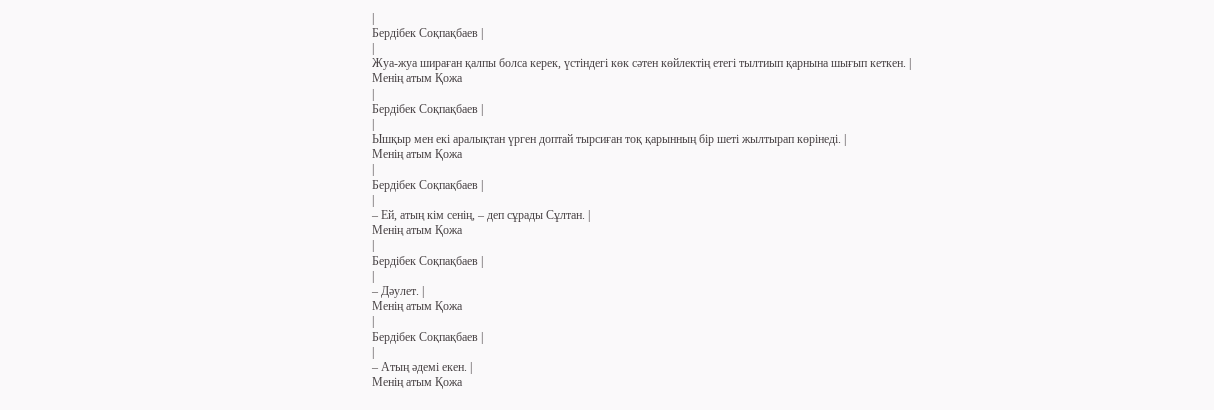|
Бердібек Соқпақбаев |
|
Жуа-жуа шираған қалпы болса керек, үстіндегі көк сәтен көйлектің етегі тылтиып қарнына шығып кеткен. |
Менің атым Қожа
|
Бердібек Соқпақбаев |
|
Ышқыр мен екі аралықтан үрген доптай тырсиған тоқ қарынның бір шеті жылтырап көрінеді. |
Менің атым Қожа
|
Бердібек Соқпақбаев |
|
– Ей, атың кім сенің, – деп сұрады Сұлтан. |
Менің атым Қожа
|
Бердібек Соқпақбаев |
|
– Дәулет. |
Менің атым Қожа
|
Бердібек Соқпақбаев |
|
– Атың әдемі екен. |
Менің атым Қожа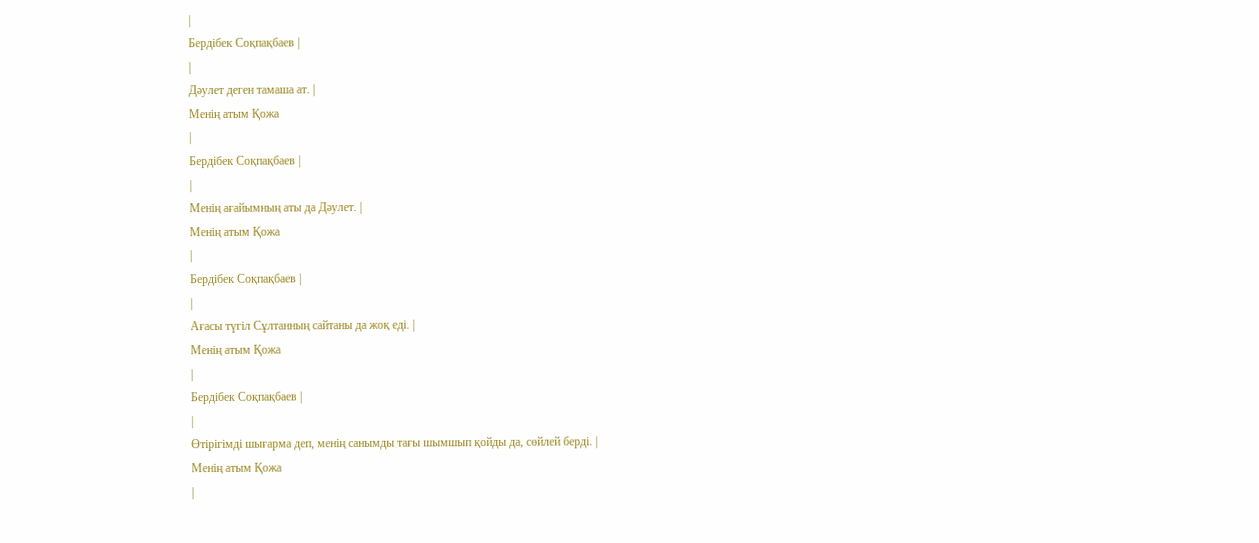|
Бердібек Соқпақбаев |
|
Дәулет деген тамаша ат. |
Менің атым Қожа
|
Бердібек Соқпақбаев |
|
Менің ағайымның аты да Дәулет. |
Менің атым Қожа
|
Бердібек Соқпақбаев |
|
Ағасы түгіл Сұлтанның сайтаны да жоқ еді. |
Менің атым Қожа
|
Бердібек Соқпақбаев |
|
Өтірігімді шығарма деп, менің санымды тағы шымшып қойды да, сөйлей берді. |
Менің атым Қожа
|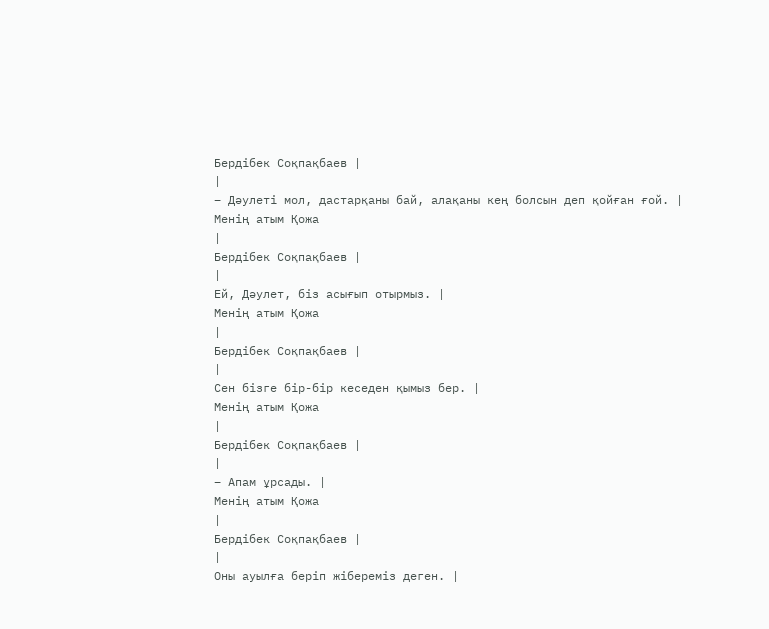Бердібек Соқпақбаев |
|
– Дәулеті мол, дастарқаны бай, алақаны кең болсын деп қойған ғой. |
Менің атым Қожа
|
Бердібек Соқпақбаев |
|
Ей, Дәулет, біз асығып отырмыз. |
Менің атым Қожа
|
Бердібек Соқпақбаев |
|
Сен бізге бір-бір кеседен қымыз бер. |
Менің атым Қожа
|
Бердібек Соқпақбаев |
|
– Апам ұрсады. |
Менің атым Қожа
|
Бердібек Соқпақбаев |
|
Оны ауылға беріп жібереміз деген. |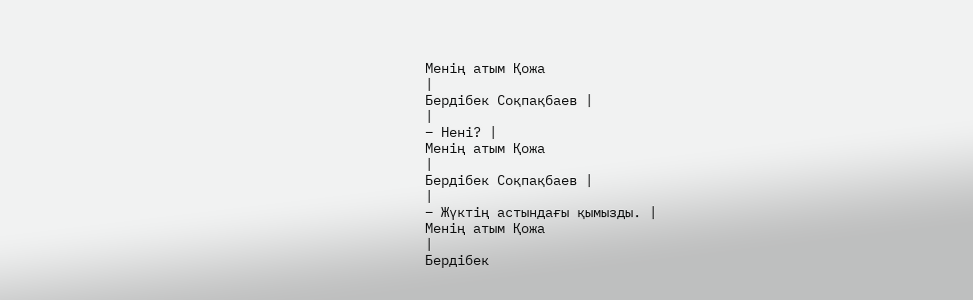Менің атым Қожа
|
Бердібек Соқпақбаев |
|
– Нені? |
Менің атым Қожа
|
Бердібек Соқпақбаев |
|
– Жүктің астындағы қымызды. |
Менің атым Қожа
|
Бердібек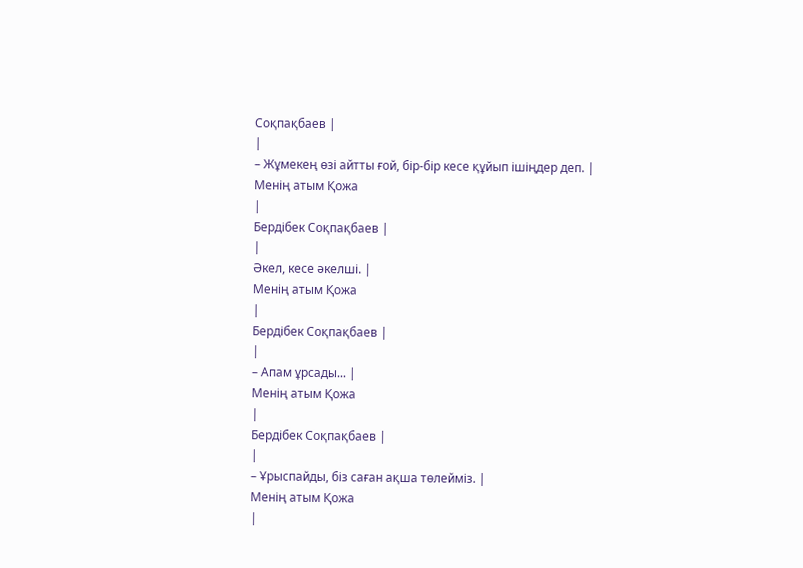Соқпақбаев |
|
– Жұмекең өзі айтты ғой, бір-бір кесе құйып ішіңдер деп. |
Менің атым Қожа
|
Бердібек Соқпақбаев |
|
Әкел, кесе әкелші. |
Менің атым Қожа
|
Бердібек Соқпақбаев |
|
– Апам ұрсады... |
Менің атым Қожа
|
Бердібек Соқпақбаев |
|
– Ұрыспайды, біз саған ақша төлейміз. |
Менің атым Қожа
|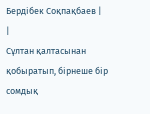Бердібек Соқпақбаев |
|
Сұлтан қалтасынан қобыратып, бірнеше бір сомдық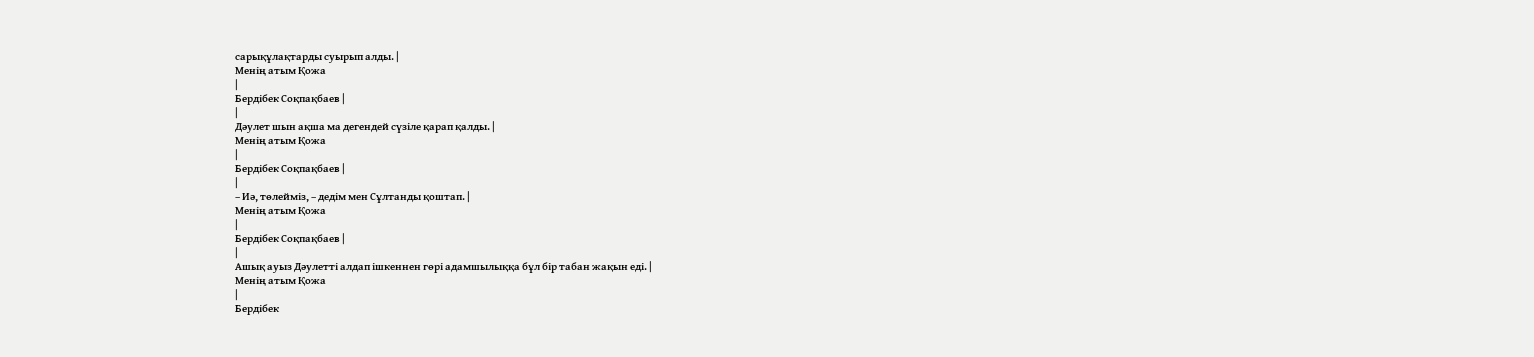сарықұлақтарды суырып алды. |
Менің атым Қожа
|
Бердібек Соқпақбаев |
|
Дәулет шын ақша ма дегендей сүзіле қарап қалды. |
Менің атым Қожа
|
Бердібек Соқпақбаев |
|
– Иә, төлейміз, – дедім мен Сұлтанды қоштап. |
Менің атым Қожа
|
Бердібек Соқпақбаев |
|
Ашық ауыз Дәулетті алдап ішкеннен гөрі адамшылыққа бұл бір табан жақын еді. |
Менің атым Қожа
|
Бердібек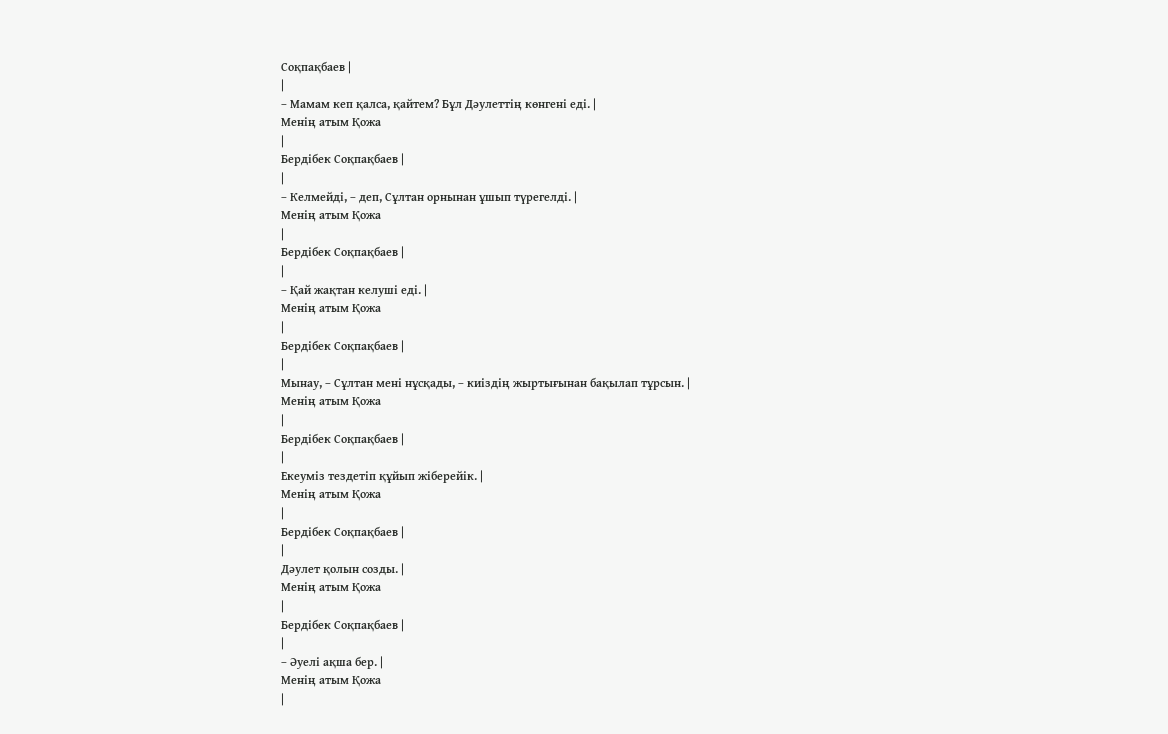Соқпақбаев |
|
– Мамам кеп қалса, қайтем? Бұл Дәулеттің көнгені еді. |
Менің атым Қожа
|
Бердібек Соқпақбаев |
|
– Келмейді, – деп, Сұлтан орнынан ұшып түрегелді. |
Менің атым Қожа
|
Бердібек Соқпақбаев |
|
– Қай жақтан келуші еді. |
Менің атым Қожа
|
Бердібек Соқпақбаев |
|
Мынау, – Сұлтан мені нұсқады, – киіздің жыртығынан бақылап тұрсын. |
Менің атым Қожа
|
Бердібек Соқпақбаев |
|
Екеуміз тездетіп құйып жіберейік. |
Менің атым Қожа
|
Бердібек Соқпақбаев |
|
Дәулет қолын созды. |
Менің атым Қожа
|
Бердібек Соқпақбаев |
|
– Әуелі ақша бер. |
Менің атым Қожа
|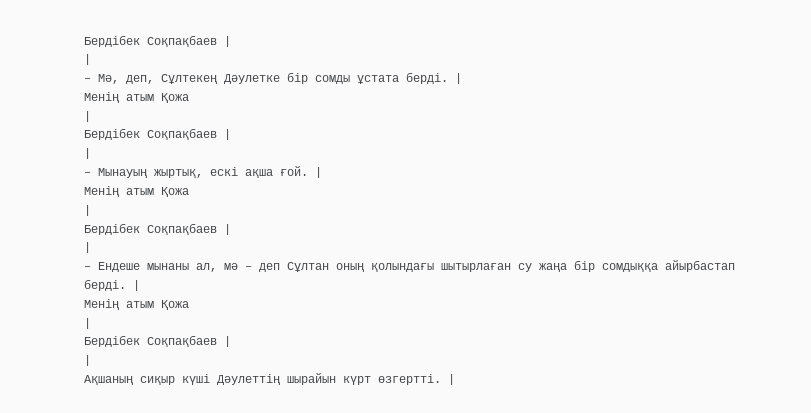Бердібек Соқпақбаев |
|
– Мә, деп, Сұлтекең Дәулетке бір сомды ұстата берді. |
Менің атым Қожа
|
Бердібек Соқпақбаев |
|
– Мынауың жыртық, ескі ақша ғой. |
Менің атым Қожа
|
Бердібек Соқпақбаев |
|
– Ендеше мынаны ал, мә – деп Сұлтан оның қолындағы шытырлаған су жаңа бір сомдыққа айырбастап берді. |
Менің атым Қожа
|
Бердібек Соқпақбаев |
|
Ақшаның сиқыр күші Дәулеттің шырайын күрт өзгертті. |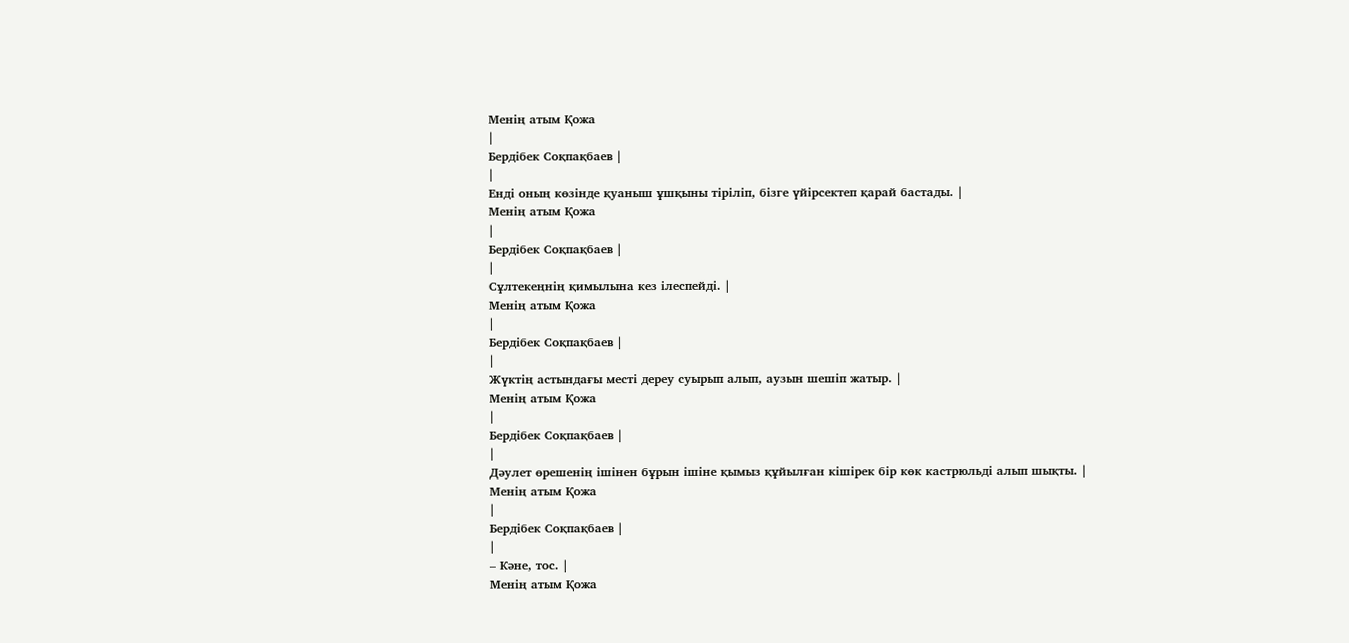Менің атым Қожа
|
Бердібек Соқпақбаев |
|
Енді оның көзінде қуаныш ұшқыны тіріліп, бізге үйірсектеп қарай бастады. |
Менің атым Қожа
|
Бердібек Соқпақбаев |
|
Сұлтекеңнің қимылына кез ілеспейді. |
Менің атым Қожа
|
Бердібек Соқпақбаев |
|
Жүктің астындағы месті дереу суырып алып, аузын шешіп жатыр. |
Менің атым Қожа
|
Бердібек Соқпақбаев |
|
Дәулет өрешенің ішінен бұрын ішіне қымыз құйылған кішірек бір көк кастрюльді алып шықты. |
Менің атым Қожа
|
Бердібек Соқпақбаев |
|
– Кәне, тос. |
Менің атым Қожа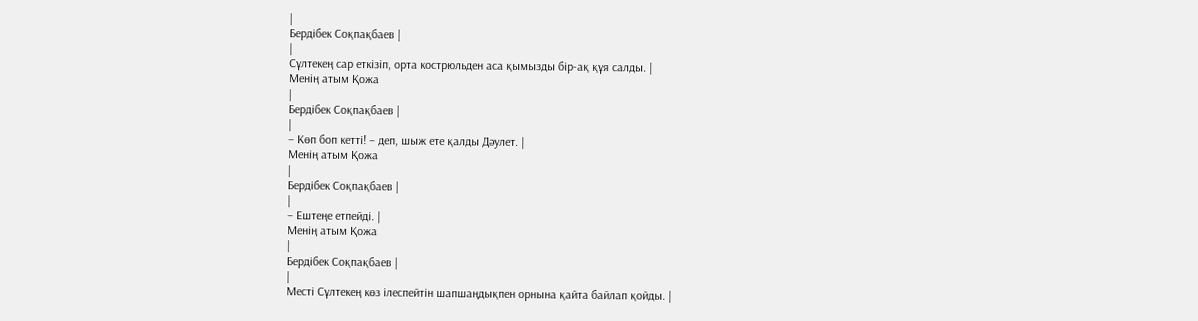|
Бердібек Соқпақбаев |
|
Сұлтекең сар еткізіп, орта кострюльден аса қымызды бір-ақ құя салды. |
Менің атым Қожа
|
Бердібек Соқпақбаев |
|
– Көп боп кетті! – деп, шыж ете қалды Дәулет. |
Менің атым Қожа
|
Бердібек Соқпақбаев |
|
– Ештеңе етпейді. |
Менің атым Қожа
|
Бердібек Соқпақбаев |
|
Месті Сұлтекең көз ілеспейтін шапшаңдықпен орнына қайта байлап қойды. |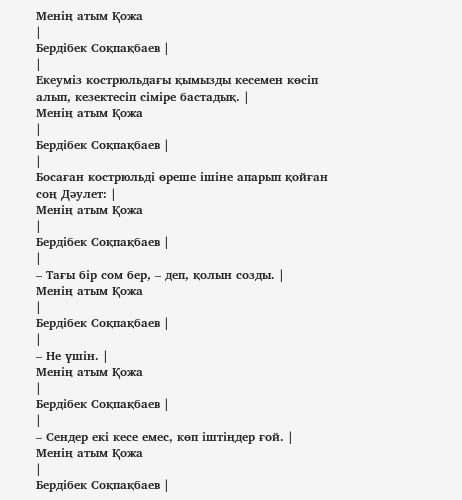Менің атым Қожа
|
Бердібек Соқпақбаев |
|
Екеуміз кострюльдағы қымызды кесемен көсіп алып, кезектесіп сіміре бастадық. |
Менің атым Қожа
|
Бердібек Соқпақбаев |
|
Босаған кострюльді өреше ішіне апарып қойған соң Дәулет: |
Менің атым Қожа
|
Бердібек Соқпақбаев |
|
– Тағы бір сом бер, – деп, қолын созды. |
Менің атым Қожа
|
Бердібек Соқпақбаев |
|
– Не үшін. |
Менің атым Қожа
|
Бердібек Соқпақбаев |
|
– Сендер екі кесе емес, көп іштіңдер ғой. |
Менің атым Қожа
|
Бердібек Соқпақбаев |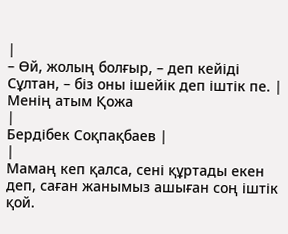|
– Өй, жолың болғыр, – деп кейіді Сұлтан, – біз оны ішейік деп іштік пе. |
Менің атым Қожа
|
Бердібек Соқпақбаев |
|
Мамаң кеп қалса, сені құртады екен деп, саған жанымыз ашыған соң іштік қой.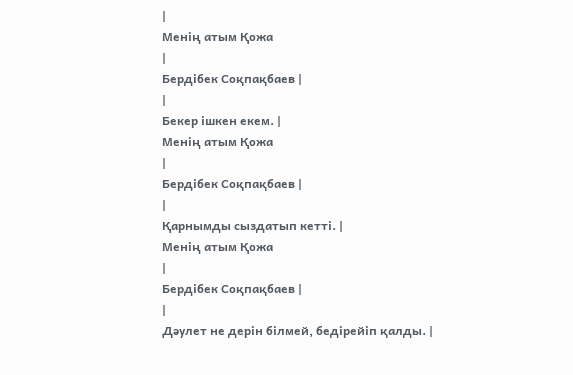|
Менің атым Қожа
|
Бердібек Соқпақбаев |
|
Бекер ішкен екем. |
Менің атым Қожа
|
Бердібек Соқпақбаев |
|
Қарнымды сыздатып кетті. |
Менің атым Қожа
|
Бердібек Соқпақбаев |
|
Дәулет не дерін білмей, бедірейіп қалды. |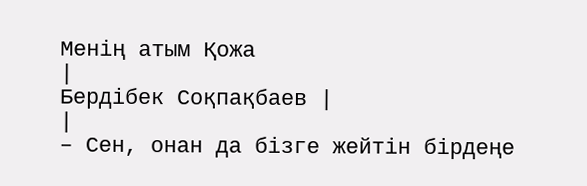Менің атым Қожа
|
Бердібек Соқпақбаев |
|
– Сен, онан да бізге жейтін бірдеңе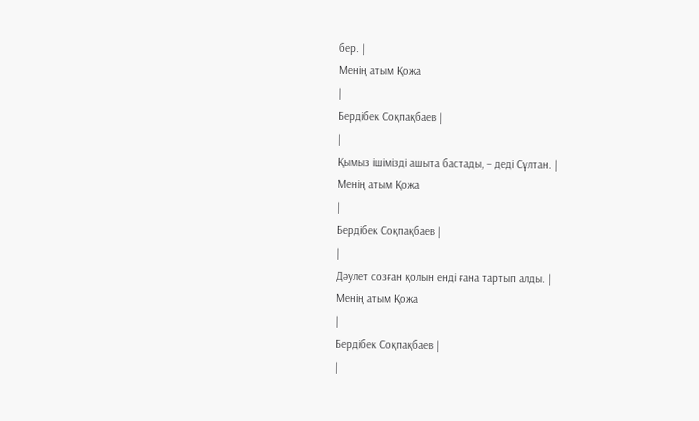бер. |
Менің атым Қожа
|
Бердібек Соқпақбаев |
|
Қымыз ішімізді ашыта бастады, – деді Сұлтан. |
Менің атым Қожа
|
Бердібек Соқпақбаев |
|
Дәулет созған қолын енді ғана тартып алды. |
Менің атым Қожа
|
Бердібек Соқпақбаев |
|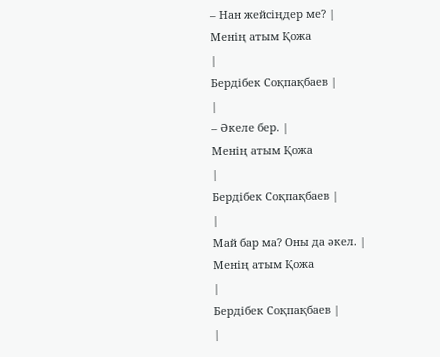– Нан жейсіңдер ме? |
Менің атым Қожа
|
Бердібек Соқпақбаев |
|
– Әкеле бер. |
Менің атым Қожа
|
Бердібек Соқпақбаев |
|
Май бар ма? Оны да әкел. |
Менің атым Қожа
|
Бердібек Соқпақбаев |
|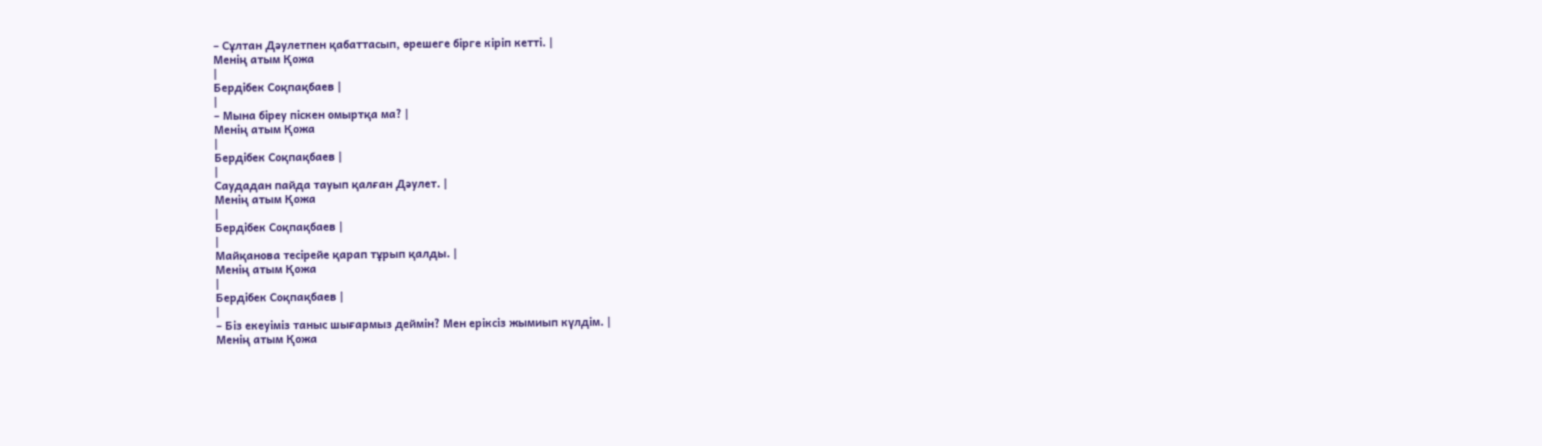– Сұлтан Дәулетпен қабаттасып, өрешеге бірге кіріп кетті. |
Менің атым Қожа
|
Бердібек Соқпақбаев |
|
– Мына біреу піскен омыртқа ма? |
Менің атым Қожа
|
Бердібек Соқпақбаев |
|
Саудадан пайда тауып қалған Дәулет. |
Менің атым Қожа
|
Бердібек Соқпақбаев |
|
Майқанова тесірейе қарап тұрып қалды. |
Менің атым Қожа
|
Бердібек Соқпақбаев |
|
– Біз екеуіміз таныс шығармыз деймін? Мен еріксіз жымиып күлдім. |
Менің атым Қожа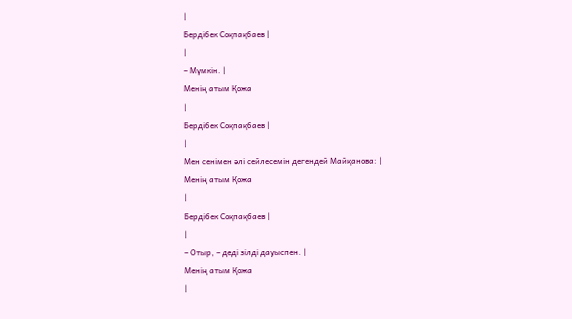|
Бердібек Соқпақбаев |
|
– Мүмкін. |
Менің атым Қожа
|
Бердібек Соқпақбаев |
|
Мен сенімен әлі сейлесемін дегендей Майқанова: |
Менің атым Қожа
|
Бердібек Соқпақбаев |
|
– Отыр, – деді зілді дауыспен. |
Менің атым Қожа
|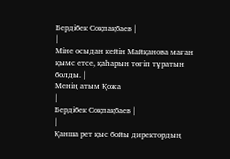Бердібек Соқпақбаев |
|
Міне осыдан кейін Майқанова маған қымс етсе, қаһарын төгіп тұратын болды. |
Менің атым Қожа
|
Бердібек Соқпақбаев |
|
Қанша рет қыс бойы директордың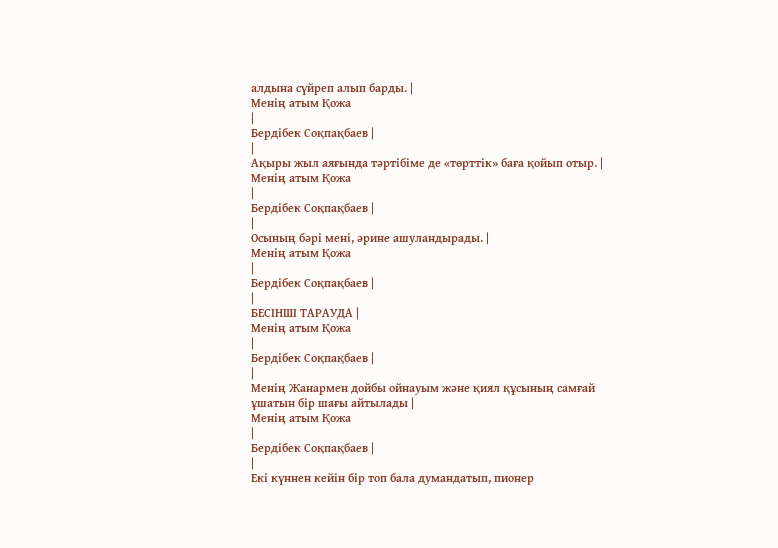алдына сүйреп алып барды. |
Менің атым Қожа
|
Бердібек Соқпақбаев |
|
Ақыры жыл аяғында тәртібіме де «төрттік» баға қойып отыр. |
Менің атым Қожа
|
Бердібек Соқпақбаев |
|
Осының бәрі мені, әрине ашуландырады. |
Менің атым Қожа
|
Бердібек Соқпақбаев |
|
БЕСІНШІ ТАРАУДА |
Менің атым Қожа
|
Бердібек Соқпақбаев |
|
Менің Жанармен дойбы ойнауым және қиял құсының самғай ұшатын бір шағы айтылады |
Менің атым Қожа
|
Бердібек Соқпақбаев |
|
Екі күннен кейін бір топ бала думандатып, пионер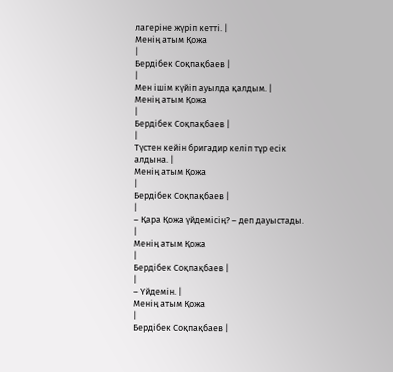лагеріне жүріп кетті. |
Менің атым Қожа
|
Бердібек Соқпақбаев |
|
Мен ішім күйіп ауылда қалдым. |
Менің атым Қожа
|
Бердібек Соқпақбаев |
|
Түстен кейін бригадир келіп тұр есік алдына. |
Менің атым Қожа
|
Бердібек Соқпақбаев |
|
– Қара Қожа үйдемісің? – деп дауыстады. |
Менің атым Қожа
|
Бердібек Соқпақбаев |
|
– Үйдемін. |
Менің атым Қожа
|
Бердібек Соқпақбаев |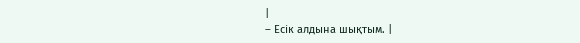|
– Есік алдына шықтым. |